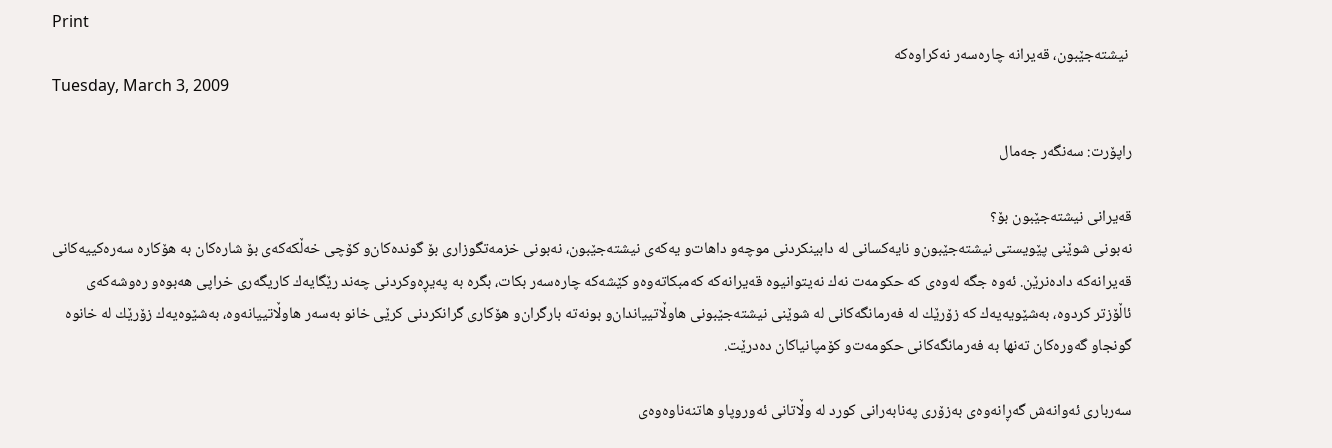Print
 نیشته‌جێبون، قه‌یرانه‌ چاره‌سه‌ر نه‌كراوه‌كه‌
Tuesday, March 3, 2009

راپۆرت: سه‌نگه‌ر جه‌مال

قه‌یرانی‌ نیشته‌جێبون بۆ؟
نه‌بونی‌ شوێنی‌ پێویستی‌ نیشته‌جێبون‌و نایه‌كسانی‌ له‌ دابینكردنی‌ موچه‌و داهات‌و یه‌كه‌ی‌ نیشته‌جێبون، نه‌بونی‌ خزمه‌تگوزاری‌ بۆ گونده‌كان‌و كۆچی‌ خه‌ڵكه‌كه‌ی‌ بۆ شاره‌كان به‌ هۆكاره‌ سه‌ره‌كییه‌كانی‌ قه‌یرانه‌كه‌ داده‌نرێن. ئه‌وه‌ جگه‌ له‌وه‌ی‌ كه‌ حكومه‌ت نه‌ك نه‌یتوانیوه‌ قه‌یرانه‌كه‌ كه‌مبكاته‌وه‌و كێشه‌كه‌ چاره‌سه‌ر بكات، بگره‌ به‌ په‌یڕه‌وكردنی‌ چه‌ند رێگایه‌ك كاریگه‌ری‌ خراپی‌ هه‌بوه‌و ره‌وشه‌كه‌ی‌ ئاڵۆزتر كردوه‌، به‌شێویه‌یه‌ك كه‌ زۆرێك له‌ فه‌رمانگه‌كانی‌ له‌ شوێنی‌ نیشته‌جێبونی‌ هاوڵاتییاندان‌و بونه‌ته‌ بارگران‌و هۆكاری‌ گرانكردنی‌ كرێی‌ خانو به‌سه‌ر هاوڵاتییانه‌وه‌، به‌شێوه‌یه‌ك زۆرێك له‌ خانوه‌ گونجاو گه‌وره‌كان ته‌نها به‌ فه‌رمانگه‌كانی‌ حكومه‌ت‌و كۆمپانیاكان ده‌درێت.

سه‌رباری‌ ئه‌وانه‌ش گه‌ڕانه‌وه‌ی‌ به‌زۆری‌ په‌نابه‌رانی‌ كورد له‌ وڵاتانی‌ ئه‌وروپاو هاتنه‌ناوه‌وه‌ی‌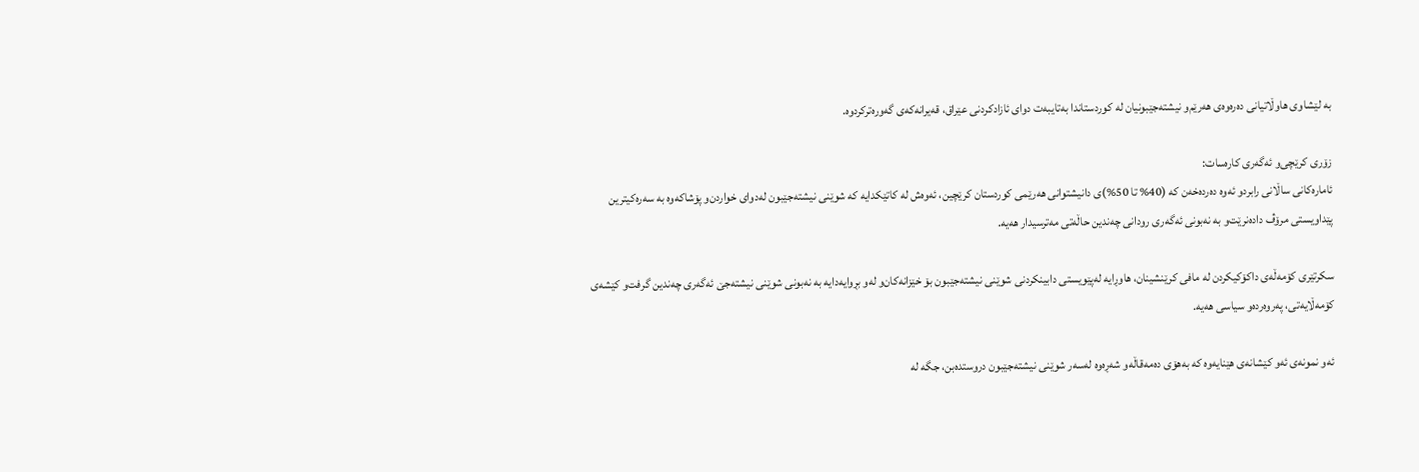به‌ لێشاوی‌ هاوڵاتیانی‌ ده‌ره‌وه‌ی‌ هه‌رێم‌و نیشته‌جێبونیان له‌ كوردستاندا به‌تایبه‌ت دوای‌ ئازادكردنی‌ عێراق، قه‌یرانه‌كه‌ی‌ گه‌وره‌تركردوه‌.

زۆری‌ كرێچی‌‌و ئه‌گه‌ری‌ كاره‌سات:
ئاماره‌كانی‌ ساڵانی‌ رابردو ئه‌وه‌ ده‌رده‌خه‌ن كه‌ (40% تا 50%)ی‌ دانیشتوانی‌ هه‌رێمی‌ كوردستان كرێچین، ئه‌وه‌ش له‌ كاتێكدایه‌ كه‌ شوێنی‌ نیشته‌جێبون له‌دوای‌ خواردن‌و پۆشاكه‌وه‌ به‌ سه‌ره‌كیترین پێداویستی‌ مرۆڤ داده‌نرێت‌و به‌ نه‌بونی‌ ئه‌گه‌ری‌ رودانی‌ چه‌ندین حاڵه‌تی‌ مه‌ترسیدار هه‌یه‌.

سكرتێری‌ كۆمه‌ڵه‌ی‌ داكۆكیكردن له‌ مافی‌ كرێنشینان، هاوڕایه‌ له‌پێویستی‌ دابینكردنی‌ شوێنی‌ نیشته‌جێبون بۆ خێزانه‌كان‌و له‌و بڕوایه‌دایه‌ به‌ نه‌بونی‌ شوێنی‌ نیشته‌جێ‌ ئه‌گه‌ری‌ چه‌ندین گرفت‌و كێشه‌ی‌ كۆمه‌ڵایه‌تی‌، په‌روه‌رده‌و سیاسی‌ هه‌یه‌.

ئه‌و نمونه‌ی‌ ئه‌و كێشانه‌ی‌ هێنایه‌وه‌ كه‌ به‌هۆی‌ ده‌مه‌قاڵه‌و شه‌ڕه‌وه‌ له‌سه‌ر شوێنی‌ نیشته‌جێبون دروستده‌بن، جگه‌ له‌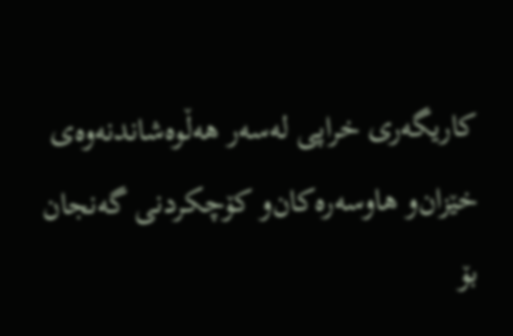كاریگه‌ری‌ خراپی‌ له‌سه‌ر هه‌ڵوه‌شاندنه‌وه‌ی‌ خێزان‌و هاوسه‌ره‌كان‌و كۆچكردنی‌ گه‌نجان بۆ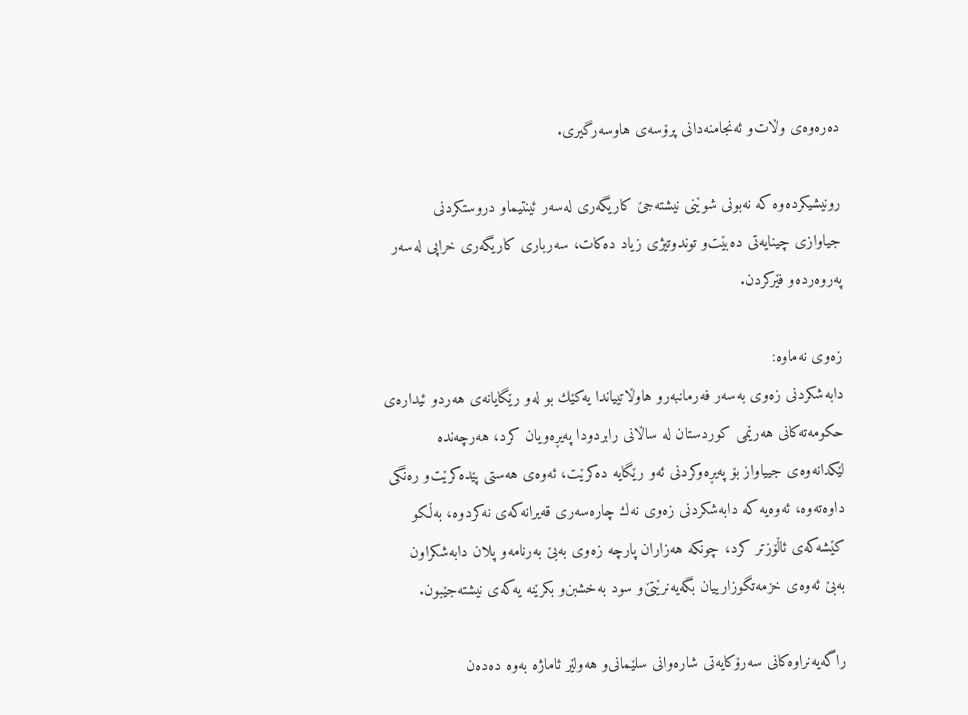ده‌ره‌وه‌ی‌ وڵات‌و ئه‌نجامنه‌دانی‌ پرۆسه‌ی‌ هاوسه‌رگیری‌.

رونیشیكرده‌وه‌ كه‌ نه‌بونی‌ شوێنی‌ نیشته‌جێ‌ كاریگه‌ری‌ له‌سه‌ر ئینتیماو دروستكردنی‌ جیاوازی‌ چینایه‌تی‌ ده‌بێت‌و توندوتیژی‌ زیاد ده‌كات، سه‌رباری‌ كاریگه‌ری‌ خراپی‌ له‌سه‌ر په‌روه‌رده‌و فێركردن.

زه‌وی‌ نه‌ماوه‌:
دابه‌شكردنی‌ زه‌وی‌ به‌سه‌ر فه‌رمانبه‌رو هاوڵاتییاندا یه‌كێك بو له‌و رێگایانه‌ی‌ هه‌ردو ئیداره‌ی‌ حكومه‌ته‌كانی‌ هه‌رێمی‌ كوردستان له‌ ساڵانی‌ رابردودا په‌یڕه‌ویان كرد، هه‌رچه‌نده‌ لێكدانه‌وه‌ی‌ جییاواز بۆ په‌یڕه‌وكردنی‌ ئه‌و رێگایه‌ ده‌كرێت، ئه‌وه‌ی‌ هه‌ستی‌ پێده‌كرێت‌و ره‌نگی‌ داوه‌ته‌وه‌، ئه‌وه‌یه‌ كه‌ دابه‌شكردنی‌ زه‌وی‌ نه‌ك چاره‌سه‌ری‌ قه‌یرانه‌كه‌ی‌ نه‌كردوه‌، به‌ڵكو كێشه‌كه‌ی‌ ئاڵۆزتر كرد، چونكه‌ هه‌زاران پارچه‌ زه‌وی‌ به‌بێ‌ به‌رنامه‌و پلان دابه‌شكراون به‌بێ‌ ئه‌وه‌ی‌ خزمه‌تگوزارییان بگه‌یه‌نرێتێ‌‌و سود به‌خشبن‌و بكرێنه‌ یه‌كه‌ی‌ نیشته‌جێبون.

راگه‌یه‌نراوه‌كانی‌ سه‌رۆكایه‌تی‌ شاره‌وانی‌ سلێمانی‌‌و هه‌ولێر ئاماژه‌ به‌وه‌ ده‌ده‌ن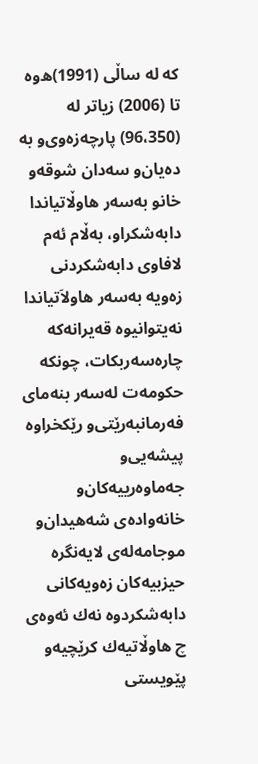كه‌ له‌ ساڵی‌ (1991)ه‌وه‌ تا (2006) زیاتر له‌ (96،350) پارچه‌زه‌وی‌‌و به‌ ده‌یان‌و سه‌دان شوقه‌و خانو به‌سه‌ر هاوڵاتیاندا دابه‌شكراو، به‌ڵام ئه‌م لافاوی‌ دابه‌شكردنی‌ زه‌ویه‌ به‌سه‌ر هاولاَتیاندا نه‌یتوانیوه‌ قه‌یرانه‌كه‌ چاره‌سه‌ربكات، چونكه‌ حكومه‌ت له‌سه‌ر بنه‌مای‌ فه‌رمانبه‌رێتی‌‌و رێكخراوه‌ پیشه‌یی‌‌و جه‌ماوه‌رییه‌كان‌و خانه‌واده‌ی‌ شه‌هیدان‌و موجامه‌له‌ی‌ لایه‌نگره‌ حیزبیه‌كان زه‌ویه‌كانی‌ دابه‌شكردوه‌ نه‌ك ئه‌وه‌ی‌ چ هاوڵاتیه‌ك كرێچیه‌و پێویستی‌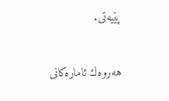پێیه‌تی‌.

هه‌روه‌ك ئاماره‌كانی‌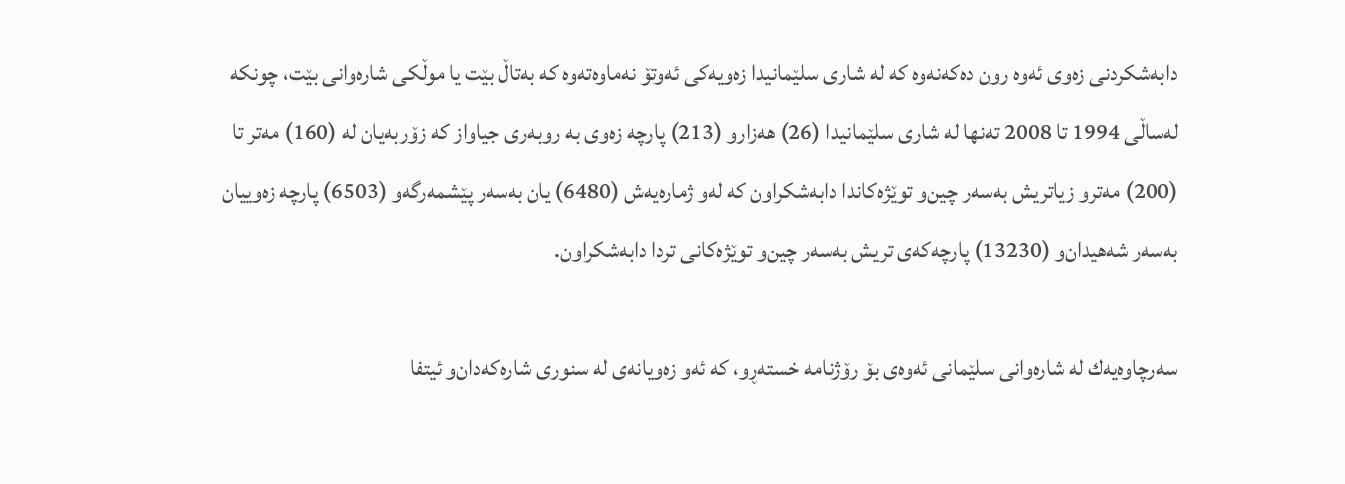دابه‌شكردنی‌ زه‌وی‌ ئه‌وه‌ رون ده‌كه‌نه‌وه‌ كه‌ له‌ شاری‌ سلێمانیدا زه‌ویه‌كی‌ ئه‌وتۆ نه‌ماوه‌ته‌وه‌ كه‌ به‌تاڵ‌ بێت یا موڵكی‌ شاره‌وانی‌ بێت، چونكه‌ له‌ساڵی‌ 1994 تا 2008 ته‌نها له‌ شاری‌ سلێمانیدا (26) هه‌زارو (213) پارچه‌ زه‌وی‌ به‌ روبه‌ری‌ جیاواز كه‌ زۆربه‌یان له‌ (160) مه‌تر تا (200) مه‌ترو زیاتریش به‌سه‌ر چین‌و توێژه‌كاندا دابه‌شكراون كه‌ له‌و ژماره‌یه‌ش (6480) یان به‌سه‌ر پێشمه‌رگه‌و (6503) پارچه‌ زه‌وییان به‌سه‌ر شه‌هیدان‌و (13230) پارچه‌كه‌ی‌ تریش به‌سه‌ر چین‌و توێژه‌كانی‌ تردا دابه‌شكراون.

سه‌رچاوه‌یه‌ك له‌ شاره‌وانی‌ سلێمانی‌ ئه‌وه‌ی‌ بۆ رۆژنامه‌ خسته‌ڕو، كه‌ ئه‌و زه‌ویانه‌ی‌ له‌ سنوری‌ شاره‌كه‌دان‌و ئیتفا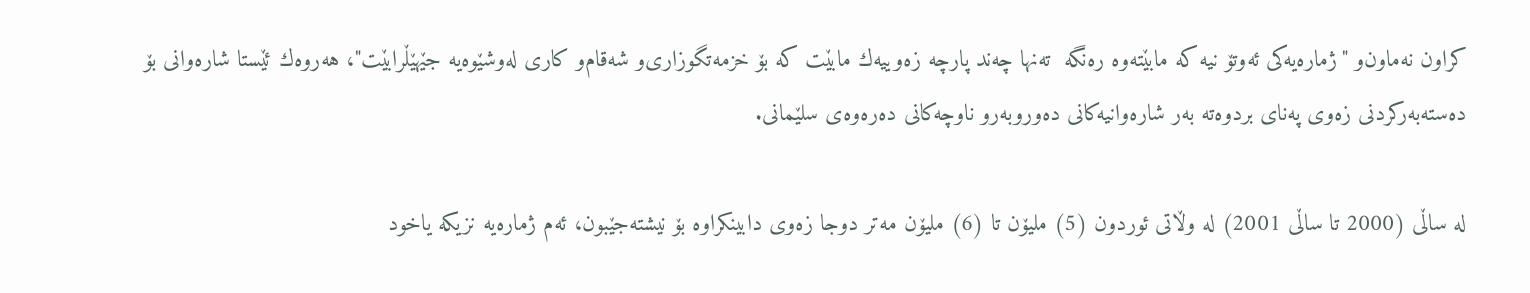كراون نه‌ماون‌و "ژماره‌یه‌كی‌ ئه‌وتۆ نیه‌ كه‌ مابێته‌وه‌ ره‌نگه‌  ته‌نها چه‌ند پارچه‌ زه‌وییه‌ك مابێت كه‌ بۆ خزمه‌تگوزاری‌‌و شه‌قام‌و كاری‌ له‌وشێوه‌یه‌ جێهێڵرابێت"، هه‌روه‌ك ئێستا شاره‌وانی‌ بۆ ده‌سته‌به‌ركردنی‌ زه‌وی‌ په‌نای‌ بردوه‌ته‌ به‌ر شاره‌وانیه‌كانی‌ ده‌وروبه‌رو ناوچه‌كانی‌ ده‌ره‌وه‌ی‌ سلێمانی‌.

له‌ ساڵی (2000 تا ساڵی 2001) له‌ وڵاتی‌ ئوردون (5) ملیۆن تا (6) ملیۆن مه‌تر دوجا زه‌وی‌ دابینكراوه‌ بۆ نیشته‌جێبون، ئه‌م ژماره‌یه‌ نزیكه‌ یاخود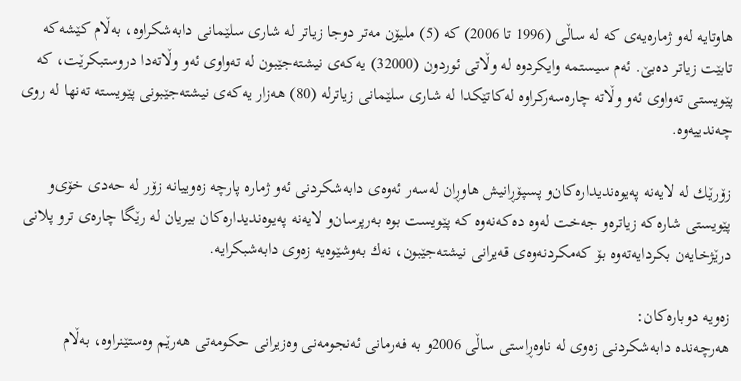هاوتایه‌ له‌و ژماره‌یه‌ی‌ كه‌ له‌ ساڵی (1996 تا 2006) كه‌ (5) ملیۆن مه‌تر دوجا زیاتر له‌ شاری‌ سلێمانی‌ دابه‌شكراوه‌، به‌ڵام كێشه‌كه‌ تابێت زیاتر ده‌بێ‌. ئه‌م سیستمه‌ وایكردوه‌ له‌ وڵاتی‌ ئوردون (32000) یه‌كه‌ی‌ نیشته‌جێبون له‌ ته‌واوی‌ ئه‌و وڵاته‌دا دروستبكرێت، كه‌ پێویستی‌ ته‌واوی‌ ئه‌و وڵاته‌ چاره‌سه‌ركراوه‌ له‌كاتێكدا له‌ شاری‌ سلێمانی‌ زیاترله‌ (80) هه‌زار یه‌كه‌ی‌ نیشته‌جێبونی‌ پێویسته‌ ته‌نها له‌ روی‌ چه‌ندییه‌وه‌.

زۆرێك له‌ لایه‌نه‌ په‌یوه‌ندیداره‌كان‌و پسپۆڕانیش هاوڕان له‌سه‌ر ئه‌وه‌ی‌ دابه‌شكردنی‌ ئه‌و ژماره‌ پارچه‌ زه‌وییانه‌ زۆر له‌ حه‌دی‌ خۆی‌‌و پێویستی‌ شاره‌كه‌ زیاتره‌و جه‌خت له‌وه‌ ده‌كه‌نه‌وه‌ كه‌ پێویست بوه‌ به‌رپرسان‌و لایه‌نه‌ په‌یوه‌ندیداره‌كان بیریان له‌ رێگا چاره‌ی‌ ترو پلانی‌ درێژخایه‌ن بكردایه‌ته‌وه‌ بۆ كه‌مكردنه‌وه‌ی‌ قه‌یرانی‌ نیشته‌جێبون، نه‌ك به‌وشێوه‌یه‌ زه‌وی‌ دابه‌شبكرایه‌.

زه‌ویه‌ دوباره‌كان:
هه‌رچه‌نده‌ دابه‌شكردنی‌ زه‌وی‌ له‌ ناوه‌ڕاستی‌ ساڵی‌ 2006و به‌ فه‌رمانی‌ ئه‌نجومه‌نی‌ وه‌زیرانی‌ حكومه‌تی‌ هه‌رێم وه‌ستێنراوه‌، به‌ڵام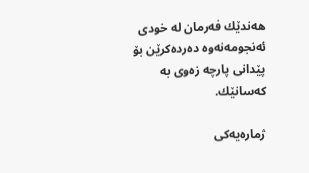هه‌ندێك فه‌رمان له‌ خودی‌ ئه‌نجومه‌نه‌وه‌ ده‌رده‌كرێن بۆ پێدانی‌ پارچه‌ زه‌وی‌ به‌ كه‌سانێك.

ژماره‌یه‌كی‌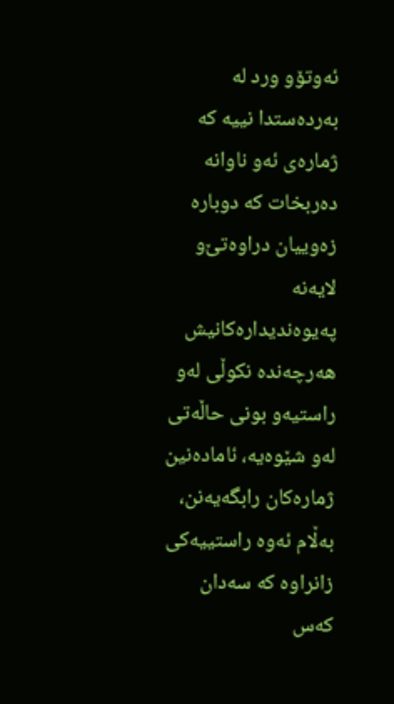ئه‌وتۆو ورد له‌ به‌رده‌ستدا نییه‌ كه‌ ژماره‌ی‌ ئه‌و ناوانه‌ ده‌ربخات كه‌ دوباره‌ زه‌وییان دراوه‌تێ‌‌و لایه‌نه‌ په‌یوه‌ندیداره‌كانیش هه‌رچه‌نده‌ نكوڵی‌ له‌و راستیه‌و بونی‌ حاڵه‌تی‌ له‌و شێوه‌یه‌، ئاماده‌نین ژماره‌كان رابگه‌یه‌نن، به‌ڵام ئه‌وه‌ راستییه‌كی‌ زانراوه‌ كه‌ سه‌دان كه‌س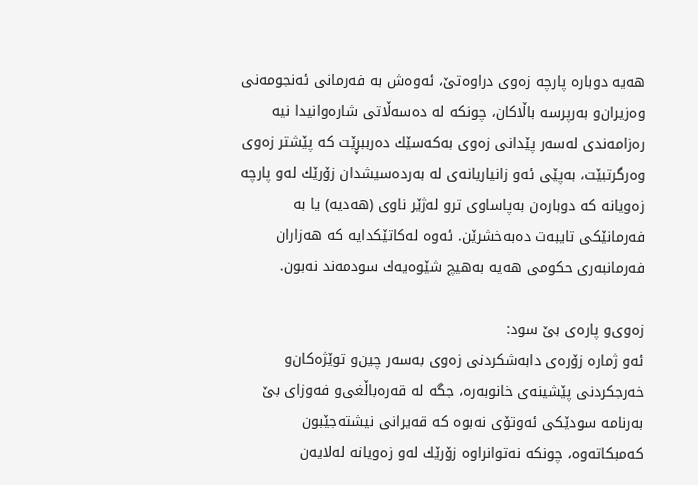هه‌یه‌ دوباره‌ پارچه‌ زه‌وی‌ دراوه‌تێ‌، ئه‌وه‌ش به‌ فه‌رمانی‌ ئه‌نجومه‌نی‌ وه‌زیران‌و به‌رپرسه‌ باڵاكان، چونكه‌ له‌ ده‌سه‌ڵاتی‌ شاره‌وانیدا نیه‌ ره‌زامه‌ندی‌ له‌سه‌ر پێدانی‌ زه‌وی‌ به‌كه‌سێك ده‌رببڕێت كه‌ پێشتر زه‌وی‌ وه‌رگرتبێت، به‌پێی‌ ئه‌و زانیاریانه‌ی‌ له‌ به‌رده‌سیشدان زۆرێك له‌و پارچه‌ زه‌ویانه‌ كه‌ دوباره‌ن به‌پاساوی‌ ترو له‌ژێر ناوی‌ (هه‌دیه‌) یا به‌ فه‌رمانێكی‌ تایبه‌ت ده‌به‌خشرێن. ئه‌وه‌ له‌كاتێكدایه‌ كه‌ هه‌زاران فه‌رمانبه‌ری‌ حكومی‌ هه‌یه‌ به‌هیچ شێوه‌یه‌ك سودمه‌ند نه‌بون.

زه‌وی‌‌و پاره‌ی‌ بێ‌ سود:
ئه‌و ژماره‌ زۆره‌ی‌ دابه‌شكردنی‌ زه‌وی‌ به‌سه‌ر چین‌و توێژه‌كان‌و خه‌رجكردنی‌ پێشینه‌ی‌ خانوبه‌ره‌، جگه‌ له‌ قه‌ره‌باڵغی‌‌و فه‌وزای‌ بێ‌ به‌رنامه‌ سودێكی‌ ئه‌وتۆی‌ نه‌بوه‌ كه‌ قه‌یرانی‌ نیشته‌جێبون كه‌مبكاته‌وه‌، چونكه‌ نه‌توانراوه‌ زۆرێك له‌و زه‌ویانه‌ له‌لایه‌ن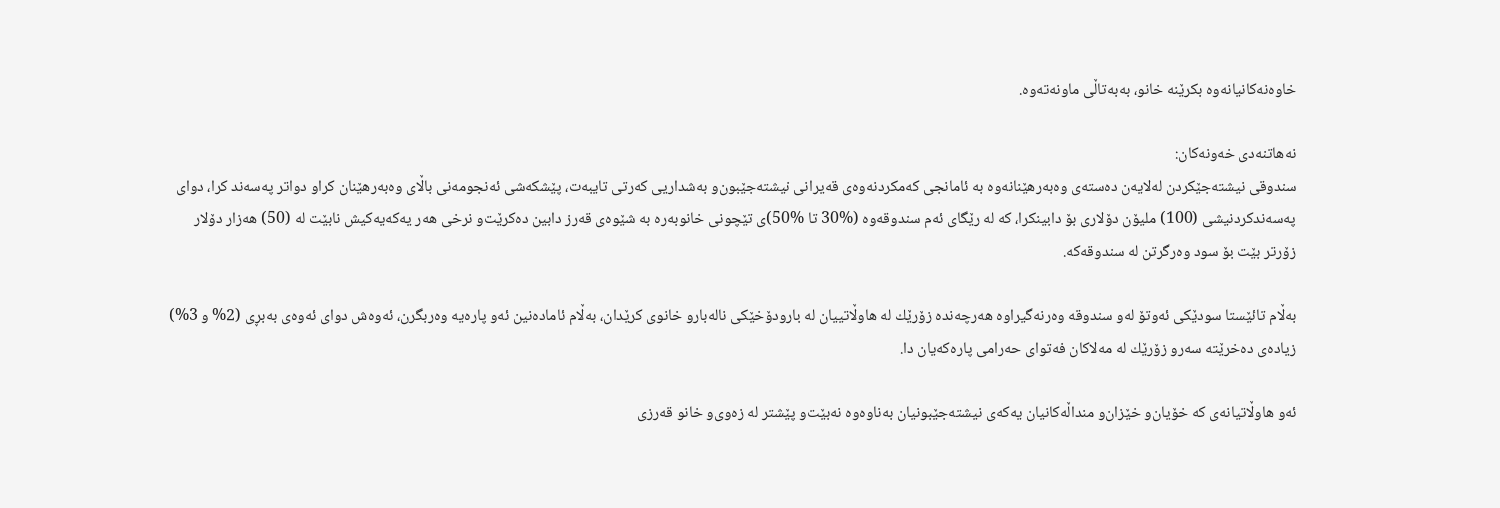خاوه‌نه‌كانیانه‌وه‌ بكرێنه‌ خانو، به‌به‌تاڵی‌ ماونه‌ته‌وه‌.

نه‌هاتنه‌دی‌ خه‌ونه‌كان:
سندوقی‌ نیشته‌جێكردن له‌لایه‌ن ده‌سته‌ی‌ وه‌به‌رهێنانه‌وه‌ به‌ ئامانجی‌ كه‌مكردنه‌وه‌ی‌ قه‌یرانی‌ نیشته‌جێبون‌و به‌شداریی‌ كه‌رتی‌ تایبه‌ت، پێشكه‌شی‌ ئه‌نجومه‌نی‌ باڵای‌ وه‌به‌رهێنان كرا‌و دواتر په‌سه‌ند كرا، دوای‌ په‌سه‌ندكردنیشی‌ (100) ملیۆن دۆلاری‌ بۆ دابینكرا، كه‌ له‌ رێگای‌ ئه‌م سندوقه‌وه‌ (%30 تا %50)ی‌ تێچونی‌ خانوبه‌ره‌ به‌ شێوه‌ی قه‌رز دابین ده‌كرێت‌و نرخی‌ هه‌ر یه‌كه‌یه‌كیش نابێت له‌ (50) هه‌زار دۆلار زۆرتر بێت بۆ سود وه‌رگرتن له‌ سندوقه‌كه‌.

به‌ڵام تائێستا سودێكی‌ ئه‌وتۆ له‌و سندوقه‌ وه‌رنه‌گیراوه‌ هه‌رچه‌نده‌ زۆرێك له‌ هاوڵاتییان له‌ بارودۆخێكی‌ ناله‌بارو خانوی‌ كرێدان، به‌ڵام ئاماده‌نین ئه‌و پاره‌یه‌ وه‌ربگرن، ئه‌وه‌ش دوای‌ ئه‌وه‌ی‌ به‌بڕی (2% و 3%) زیاده‌ی‌ ده‌خرێته‌ سه‌رو زۆرێك له‌ مه‌لاكان فه‌توای‌ حه‌رامی‌ پاره‌كه‌یان دا.

ئه‌و هاوڵاتیانه‌ی‌ كه‌ خۆیان‌و خێزان‌و منداڵه‌كانیان یه‌كه‌ی‌ نیشته‌جێبونیان به‌ناوه‌وه‌ نه‌بێت‌و پێشتر له‌ زه‌وی‌‌و خانو قه‌رزی‌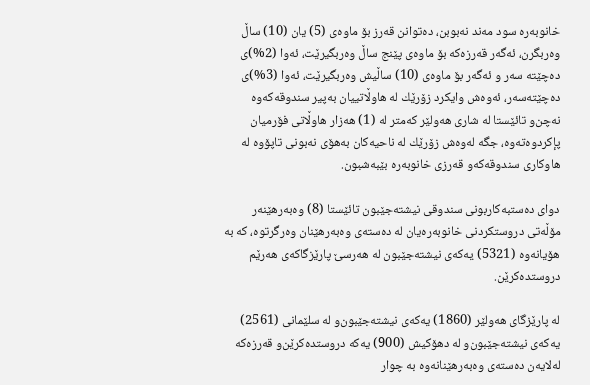خانوبه‌ره‌ سود مه‌ند نه‌بوبن، ده‌توانن قه‌رز بۆ ماوه‌ی‌ (5) یان (10) ساڵ‌ وه‌ربگرن، ئه‌گه‌ر قه‌رزه‌كه‌ بۆ ماوه‌ی‌ پێنج ساڵ‌ وه‌ربگیرێت، ئه‌وا (2%)ی‌ ده‌چێته‌ سه‌ر ‌و ئه‌گه‌ر بۆ ماوه‌ی‌ (10) ساڵیش وه‌ربگیرێت، ئه‌وا (3%)ی‌ ده‌چێته‌سه‌ر، ئه‌وه‌ش وایكرد زۆرێك له‌ هاوڵاتییان به‌پیر سندوقه‌كه‌وه‌ نه‌چن‌و تائێستا له‌ شاری‌ هه‌ولێر كه‌متر له‌ (1) هه‌زار هاوڵاتی‌ فۆرمیان پإكردوه‌ته‌وه‌، جگه‌ له‌وه‌ش زۆرێك له‌ ناحیه‌كان به‌هۆی‌ نه‌بونی‌ تاپۆوه‌ له‌ هاوكاری‌ سندوقه‌كه‌‌و قه‌رزی‌ خانوبه‌ره‌ بێبه‌شبون.

دوای‌ ده‌ستبه‌كاربونی‌ سندوقی‌ نیشته‌جێبون تائێستا (8) وه‌به‌رهێنه‌ر مۆڵه‌تی‌ دروستكردنی‌ خانوبه‌ره‌یان له‌ ده‌سته‌ی‌ وه‌به‌رهێنان وه‌رگرتوه‌، كه‌ به‌ هۆیانه‌وه‌ (5321) یه‌كه‌ی‌ نیشته‌جێبون له‌ هه‌رسێ‌ پارێزگاكه‌ی‌ هه‌رێم دروستده‌كرێن.

له‌ پارێزگای‌ هه‌ولێر (1860) یه‌كه‌ی‌ نیشته‌جێبون‌و له‌ سلێمانی‌ (2561) یه‌كه‌ی‌ نیشته‌جێبون‌و له‌ دهۆكیش (900) یه‌كه‌ دروستده‌كرێن‌و قه‌رزه‌كه‌ له‌لایه‌ن ده‌سته‌ی‌ وه‌به‌رهێنانه‌وه‌ به‌ چوار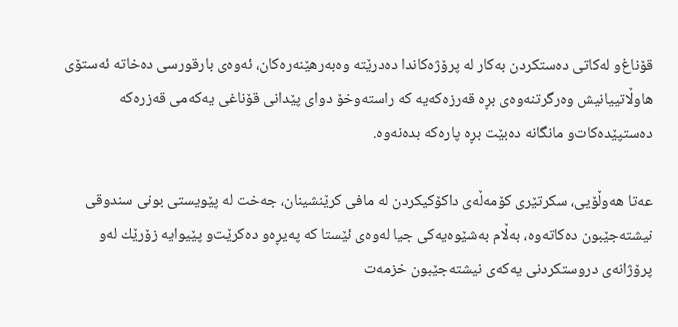قۆناغ‌و له‌كاتی‌ ده‌ستكردن به‌كار له‌ پرۆژه‌كاندا ده‌درێته‌ وه‌به‌رهێنه‌ره‌كان، ئه‌وه‌ی‌ بارقورسی‌ ده‌خاته‌ ئه‌ستۆی‌ هاوڵاتییانیش وه‌رگرتنه‌وه‌ی‌ بڕه‌ قه‌رزه‌كه‌یه‌ كه‌ راسته‌وخۆ دوای‌ پێدانی‌ قۆناغی‌ یه‌كه‌می‌ قه‌زره‌كه‌ ده‌ستپێده‌كات‌و مانگانه‌ ده‌بێت بڕه‌ پاره‌كه‌ بده‌نه‌وه‌.

عه‌تا هه‌وڵۆیی‌، سكرتێری‌ كۆمه‌ڵه‌ی‌ داكۆكیكردن له‌ مافی‌ كرێنشینان، جه‌خت له‌ پێویستی‌ بونی‌ سندوقی‌ نیشته‌جێبون ده‌كاته‌وه‌، به‌ڵام به‌شێوه‌یه‌كی‌ جیا له‌وه‌ی‌ ئێستا كه‌ په‌یڕه‌و ده‌كرێت‌و پێیوایه‌ زۆرێك له‌و پرۆژانه‌ی‌ دروستكردنی‌ یه‌كه‌ی‌ نیشته‌جێبون خزمه‌ت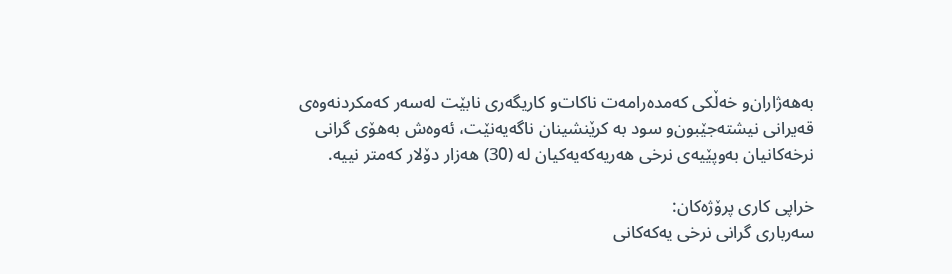به‌هه‌ژاران‌و خه‌ڵكی‌ كه‌مده‌رامه‌ت ناكات‌و كاریگه‌ری‌ نابێت له‌سه‌ر كه‌مكردنه‌وه‌ی‌ قه‌یرانی‌ نیشته‌جێبون‌و سود به‌ كرێنشینان ناگه‌یه‌نێت، ئه‌وه‌ش به‌هۆی‌ گرانی‌ نرخه‌كانیان به‌وپێیه‌ی‌ نرخی‌ هه‌ریه‌كه‌یه‌كیان له‌ (30) هه‌زار دۆلار كه‌متر نییه‌.

خراپی‌ كاری‌ پرۆژه‌كان:
سه‌رباری‌ گرانی‌ نرخی‌ یه‌كه‌كانی‌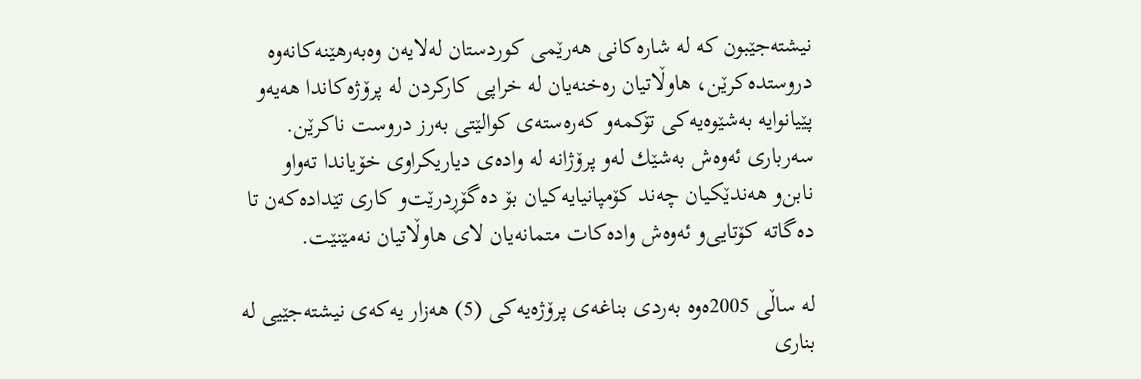نیشته‌جێبون كه‌ له‌ شاره‌كانی‌ هه‌رێمی‌ كوردستان له‌لایه‌ن وه‌به‌رهێنه‌كانه‌وه‌ دروستده‌كرێن، هاوڵاتیان ره‌خنه‌یان له‌ خراپی‌ كاركردن له‌ پرۆژه‌كاندا هه‌یه‌و پێیانوایه‌ به‌شێوه‌یه‌كی‌ تۆكمه‌و كه‌ره‌سته‌ی‌ كوالێتی‌ به‌رز دروست ناكرێن. سه‌رباری‌ ئه‌وه‌ش به‌شێك له‌و پرۆژانه‌ له‌ واده‌ی‌ دیاریكراوی‌ خۆیاندا ته‌واو نابن‌و هه‌ندێكیان چه‌ند كۆمپانیایه‌كیان بۆ ده‌گۆڕدرێت‌و كاری‌ تێداده‌كه‌ن تا ده‌گاته‌ كۆتایی‌‌و ئه‌وه‌ش واده‌كات متمانه‌یان لای‌ هاوڵاتیان نه‌مێنێت.

له‌ ساڵی‌ 2005ه‌وه‌ به‌ردی‌ بناغه‌ی‌ پرۆژه‌یه‌كی‌ (5) هه‌زار یه‌كه‌ی‌ نیشته‌جێیی‌ له‌ بناری‌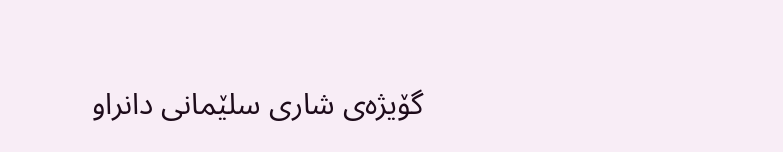گۆیژه‌ی‌ شاری‌ سلێمانی‌ دانرا‌و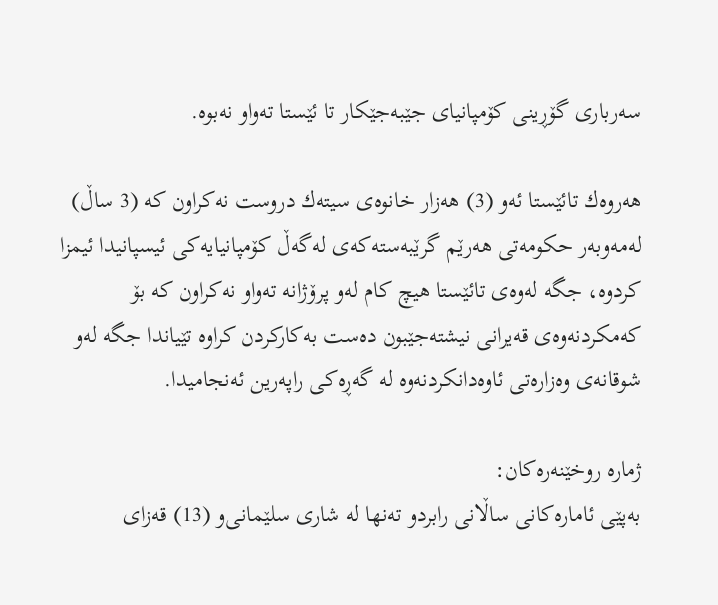سه‌رباری‌ گۆڕینی‌ كۆمپانیای‌ جێبه‌جێكار تا ئێستا ته‌واو نه‌بوه‌.

هه‌روه‌ك تائێستا ئه‌و (3) هه‌زار خانوه‌ی‌ سیته‌ك دروست نه‌كراون كه‌ (3 ساڵ‌) له‌مه‌وبه‌ر حكومه‌تی‌ هه‌رێم گرێبه‌سته‌كه‌ی‌ له‌گه‌ڵ‌ كۆمپانیایه‌كی‌ ئیسپانیدا ئیمزا كردوه‌، جگه‌ له‌وه‌ی‌ تائێستا هیچ كام له‌و پرۆژانه‌ ته‌واو نه‌كراون كه‌ بۆ كه‌مكردنه‌وه‌ی‌ قه‌یرانی‌ نیشته‌جێبون ده‌ست به‌كاركردن كراوه‌ تێیاندا جگه‌ له‌و شوقانه‌ی‌ وه‌زاره‌تی‌ ئاوه‌دانكردنه‌وه‌ له‌ گه‌ڕه‌كی‌ راپه‌رین ئه‌نجامیدا.

ژماره‌ روخێنه‌ره‌كان:
به‌پێی‌ ئاماره‌كانی‌ ساڵانی‌ رابردو ته‌نها له‌ شاری‌ سلێمانی‌‌و (13) قه‌زای‌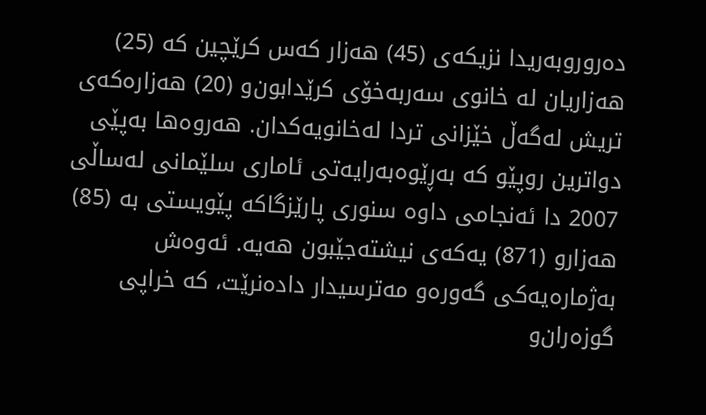ده‌روروبه‌ریدا نزیكه‌ی‌ (45) هه‌زار كه‌س كرێچین كه‌ (25) هه‌زاریان له‌ خانوی‌ سه‌ربه‌خۆی‌ كرێدابون‌و (20) هه‌زاره‌كه‌ی‌ تریش له‌گه‌ڵ‌ خێزانی‌ تردا له‌خانویه‌كدان. هه‌روه‌ها به‌پێی‌ دواترین روپێو كه‌ به‌ڕێوه‌به‌رایه‌تی‌ ئاماری‌ سلێمانی‌ له‌ساڵی‌ 2007 دا ئه‌نجامی‌ داوه‌ سنوری‌ پارێزگاكه‌ پێویستی‌ به‌ (85) هه‌زارو (871) یه‌كه‌ی‌ نیشته‌جێبون هه‌یه‌. ئه‌وه‌ش به‌ژماره‌یه‌كی‌ گه‌وره‌و مه‌ترسیدار داده‌نرێت، كه‌ خراپی‌ گوزه‌ران‌و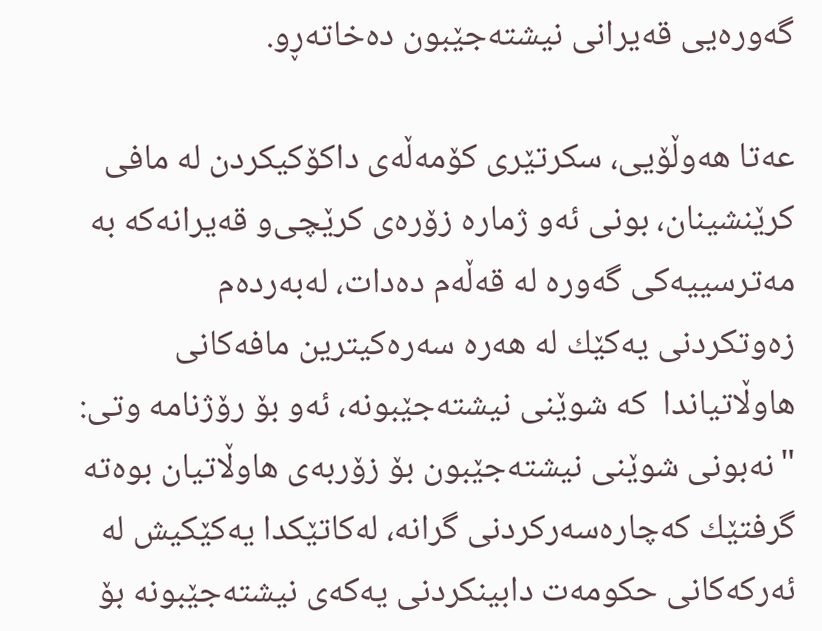گه‌وره‌یی‌ قه‌یرانی‌ نیشته‌جێبون ده‌خاته‌ڕو.

عه‌تا هه‌وڵۆیی‌، سكرتێری‌ كۆمه‌ڵه‌ی‌ داكۆكیكردن له‌ مافی‌ كرێنشینان، بونی‌ ئه‌و ژماره‌ زۆره‌ی‌ كرێچی‌‌و قه‌یرانه‌كه‌ به‌ مه‌ترسییه‌كی‌ گه‌وره‌ له‌ قه‌ڵه‌م ده‌دات، له‌به‌رده‌م زه‌وتكردنی‌ یه‌كێك له‌ هه‌ره‌ سه‌ره‌كیترین مافه‌كانی‌ هاوڵاتیاندا  كه‌ شوێنی‌ نیشته‌جێبونه‌، ئه‌و بۆ رۆژنامه‌ وتی‌: "نه‌بونی‌ شوێنی‌ نیشته‌جێبون بۆ زۆربه‌ی‌ هاوڵاتیان بوه‌ته‌ گرفتێك كه‌چاره‌سه‌ركردنی‌ گرانه‌، له‌كاتێكدا یه‌كێكیش له‌ ئه‌ركه‌كانی‌ حكومه‌ت دابینكردنی‌ یه‌كه‌ی‌ نیشته‌جێبونه‌ بۆ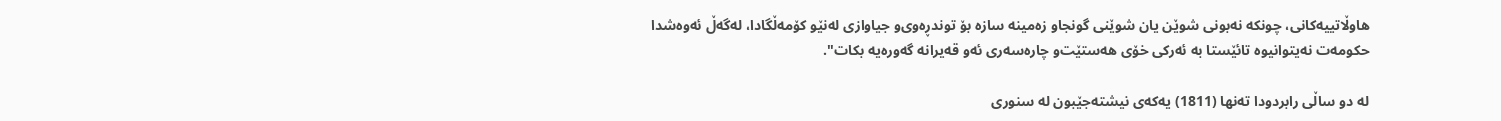هاوڵاتییه‌كانی‌، چونكه‌ نه‌بونی‌ شوێن یان شوێنی‌ گونجاو زه‌مینه‌ سازه‌ بۆ توندڕه‌وی‌‌و جیاوازی‌ له‌نێو كۆمه‌ڵگادا، له‌گه‌ڵ‌ ئه‌وه‌شدا حكومه‌ت نه‌یتوانیوه‌ تائێستا به‌ ئه‌ركی‌ خۆی‌ هه‌ستێت‌و چاره‌سه‌ری‌ ئه‌و قه‌یرانه‌ گه‌وره‌یه‌ بكات".

له‌ دو ساڵی‌ رابردودا ته‌نها (1811) یه‌كه‌ی‌ نیشته‌جێبون له‌ سنوری‌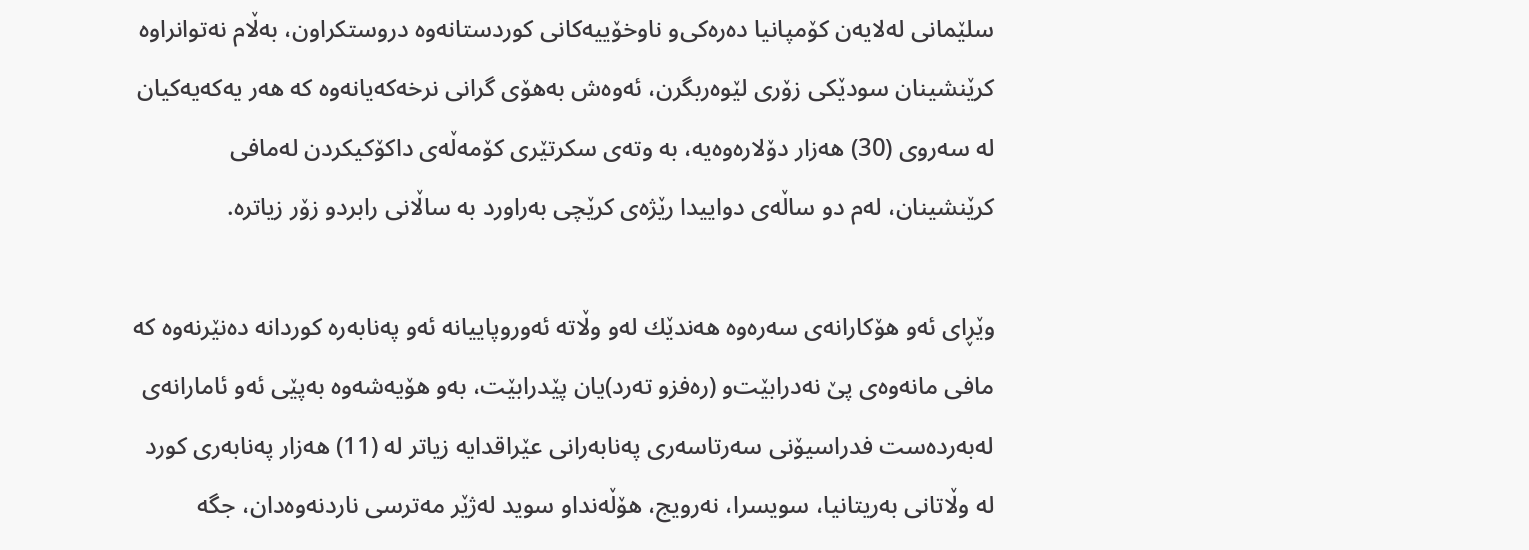سلێمانی‌ له‌لایه‌ن كۆمپانیا ده‌ره‌كی‌‌و ناوخۆییه‌كانی‌ كوردستانه‌وه‌ دروستكراون، به‌ڵام نه‌توانراوه‌ كرێنشینان سودێكی‌ زۆری لێوه‌ربگرن، ئه‌وه‌ش به‌هۆی‌ گرانی‌ نرخه‌كه‌یانه‌وه‌ كه‌ هه‌ر یه‌كه‌یه‌كیان له‌ سه‌روی‌ (30) هه‌زار دۆلاره‌وه‌یه‌، به‌ وته‌ی‌ سكرتێری‌ كۆمه‌ڵه‌ی‌ داكۆكیكردن له‌مافی‌ كرێنشینان، له‌م دو ساڵه‌ی‌ دواییدا رێژه‌ی‌ كرێچی‌ به‌راورد به‌ ساڵانی‌ رابردو زۆر زیاتره‌.

وێڕای‌ ئه‌و هۆكارانه‌ی‌ سه‌ره‌وه‌ هه‌ندێك له‌و وڵاته‌ ئه‌وروپاییانه‌ ئه‌و په‌نابه‌ره‌ كوردانه‌ ده‌نێرنه‌وه‌ كه‌ مافی‌ مانه‌وه‌ی‌ پێ‌ نه‌درابێت‌و (ره‌فز‌و ته‌رد)یان پێدرابێت، به‌و هۆیه‌شه‌وه‌ به‌پێی‌ ئه‌و ئامارانه‌ی‌ له‌به‌رده‌ست فدراسیۆنی‌ سه‌رتاسه‌ری‌ په‌نابه‌رانی‌ عێراقدایه‌ زیاتر له‌ (11) هه‌زار په‌نابه‌ری‌ كورد له‌ وڵاتانی‌ به‌ریتانیا، سویسرا، نه‌رویج، هۆڵه‌ندا‌و سوید له‌ژێر مه‌ترسی‌ ناردنه‌وه‌دان، جگه‌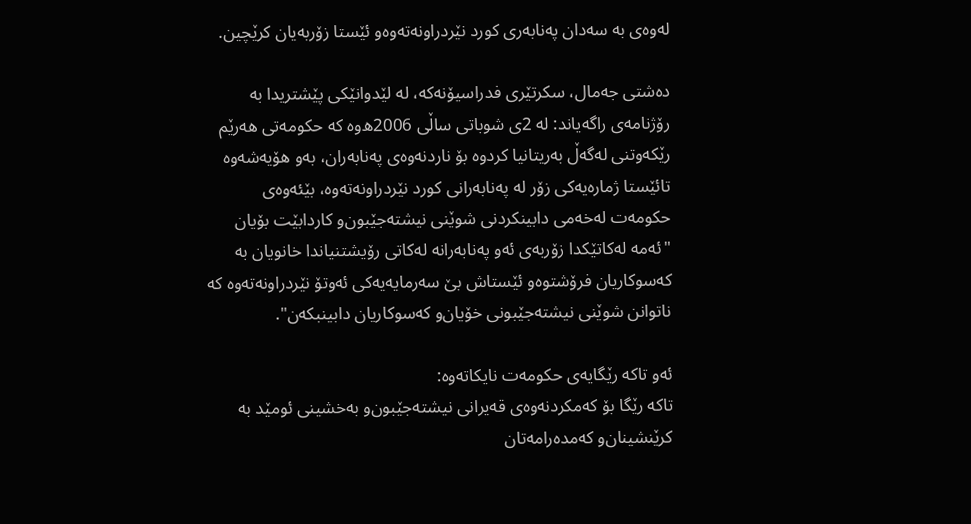له‌وه‌ی‌ به‌ سه‌دان په‌نابه‌ری‌ كورد نێردراونه‌ته‌وه‌و ئێستا زۆربه‌یان كرێچین.

ده‌شتی‌ جه‌مال، سكرتێری‌ فدراسیۆنه‌كه‌، له‌ لێدوانێكی‌ پێشتریدا به‌ رۆژنامه‌ی‌ راگه‌یاند: له‌ 2ی‌ شوباتی‌ ساڵی‌ 2006ه‌وه‌ كه‌ حكومه‌تی‌ هه‌رێم رێكه‌وتنی‌ له‌گه‌ڵ‌ به‌ریتانیا كردوه‌ بۆ ناردنه‌وه‌ی‌ په‌نابه‌ران، به‌و هۆیه‌شه‌وه‌ تائێستا ژماره‌یه‌كی‌ زۆر له‌ په‌نابه‌رانی‌ كورد نێردراونه‌ته‌وه‌، بێئه‌وه‌ی‌ حكومه‌ت له‌خه‌می‌ دابینكردنی‌ شوێنی‌ نیشته‌جێبون‌و كاردابێت بۆیان "ئه‌مه‌ له‌كاتێكدا زۆربه‌ی‌ ئه‌و په‌نابه‌رانه‌ له‌كاتی‌ رۆیشتنیاندا خانویان به‌ كه‌سوكاریان فرۆشتوه‌و ئێستاش بێ‌ سه‌رمایه‌یه‌كی‌ ئه‌وتۆ نێردراونه‌ته‌وه‌ كه‌ ناتوانن شوێنی‌ نیشته‌جێبونی‌ خۆیان‌و كه‌سوكاریان دابینبكه‌ن".

ئه‌و تاكه‌ رێگایه‌ی‌ حكومه‌ت نایكاته‌وه‌:
تاكه‌ رێگا بۆ كه‌مكردنه‌وه‌ی‌ قه‌یرانی‌ نیشته‌جێبون‌و به‌خشینی‌ ئومێد به‌ كرێنشینان‌و كه‌مده‌رامه‌تان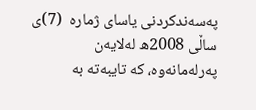په‌سه‌ندكردنی‌ یاسای‌ ژماره‌  (7)ی‌ ساڵی‌ 2008ه‌ له‌لایه‌ن په‌رله‌مانه‌وه‌، كه‌ تایبه‌ته‌ به‌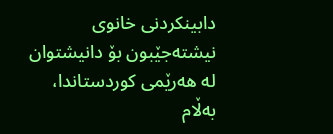دابینكردنی‌ خانوی‌ نیشته‌جێبون بۆ دانیشتوان له‌ هه‌رێمی‌ كوردستاندا، به‌ڵام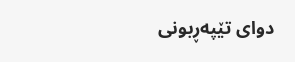دوای‌ تێپه‌ڕبونی‌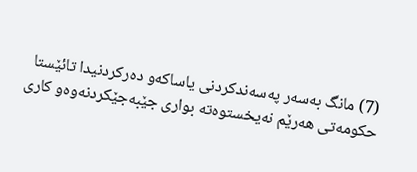(7) مانگ به‌سه‌ر په‌سه‌ندكردنی‌ یاساكه‌و ده‌ركردنیدا تائێستا حكومه‌تی‌ هه‌رێم نه‌یخستوه‌ته‌ بواری‌ جێبه‌جێكردنه‌وه‌و كاری‌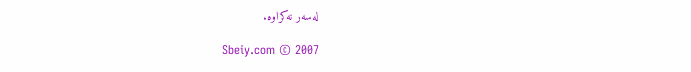له‌سه‌ر نه‌كراوه‌.

Sbeiy.com © 2007